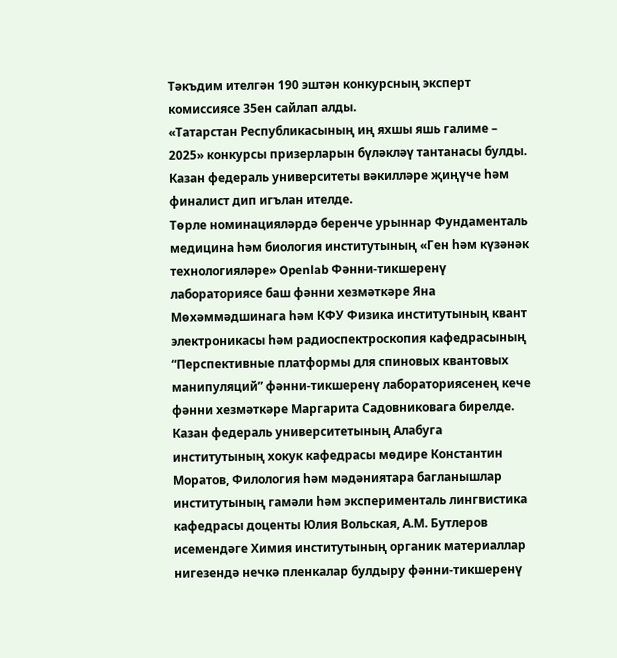Тәкъдим ителгән 190 эштән конкурсның эксперт комиссиясе 35ен сайлап алды.
«Татарстан Республикасының иң яхшы яшь галиме – 2025» конкурсы призерларын бүләкләү тантанасы булды. Казан федераль университеты вәкилләре җиңүче һәм финалист дип игълан ителде.
Төрле номинацияләрдә беренче урыннар Фундаменталь медицина һәм биология институтының «Ген һәм күзәнәк технологияләре» Openlab Фәнни-тикшеренү лабораториясе баш фәнни хезмәткәре Яна Мөхәммәдшинага һәм КФУ Физика институтының квант электроникасы һәм радиоспектроскопия кафедрасының “Перспективные платформы для спиновых квантовых манипуляций” фәнни-тикшеренү лабораториясенең кече фәнни хезмәткәре Маргарита Садовниковага бирелде.
Казан федераль университетының Алабуга институтының хокук кафедрасы мөдире Константин Моратов, Филология һәм мәдәниятара багланышлар институтының гамәли һәм эксперименталь лингвистика кафедрасы доценты Юлия Вольская, А.М. Бутлеров исемендәге Химия институтының органик материаллар нигезендә нечкә пленкалар булдыру фәнни-тикшеренү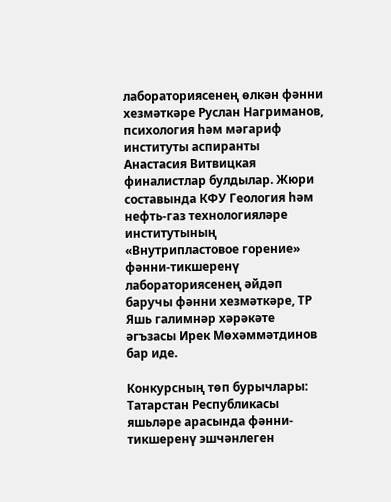лабораториясенең өлкән фәнни хезмәткәре Руслан Нагриманов, психология һәм мәгариф институты аспиранты Анастасия Витвицкая финалистлар булдылар. Жюри составында КФУ Геология һәм нефть-газ технологияләре институтының «Внутрипластовое горение» фәнни-тикшеренү лабораториясенең әйдәп баручы фәнни хезмәткәре, ТР Яшь галимнәр хәрәкәте әгъзасы Ирек Мөхәммәтдинов бар иде.

Конкурсның төп бурычлары: Татарстан Республикасы яшьләре арасында фәнни-тикшеренү эшчәнлеген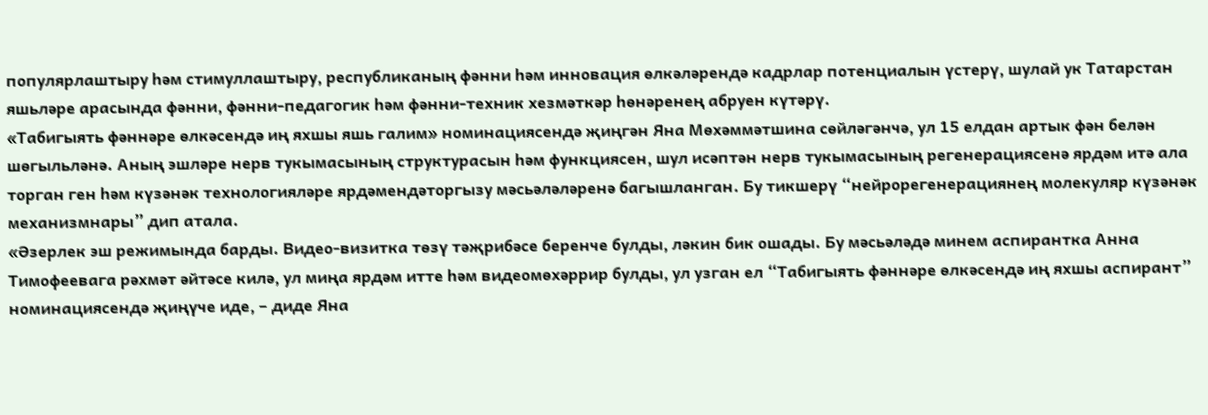популярлаштыру һәм стимуллаштыру, республиканың фәнни һәм инновация өлкәләрендә кадрлар потенциалын үстерү, шулай ук Татарстан яшьләре арасында фәнни, фәнни-педагогик һәм фәнни-техник хезмәткәр һөнәренең абруен күтәрү.
«Табигыять фәннәре өлкәсендә иң яхшы яшь галим» номинациясендә җиңгән Яна Мөхәммәтшина сөйләгәнчә, ул 15 елдан артык фән белән шөгыльләнә. Аның эшләре нерв тукымасының структурасын һәм функциясен, шул исәптән нерв тукымасының регенерациясенә ярдәм итә ала торган ген һәм күзәнәк технологияләре ярдәмендәторгызу мәсьәләләренә багышланган. Бу тикшерү “нейрорегенерациянең молекуляр күзәнәк механизмнары” дип атала.
«Әзерлек эш режимында барды. Видео-визитка төзү тәҗрибәсе беренче булды, ләкин бик ошады. Бу мәсьәләдә минем аспирантка Анна Тимофеевага рәхмәт әйтәсе килә, ул миңа ярдәм итте һәм видеомөхәррир булды, ул узган ел “Табигыять фәннәре өлкәсендә иң яхшы аспирант” номинациясендә җиңүче иде, – диде Яна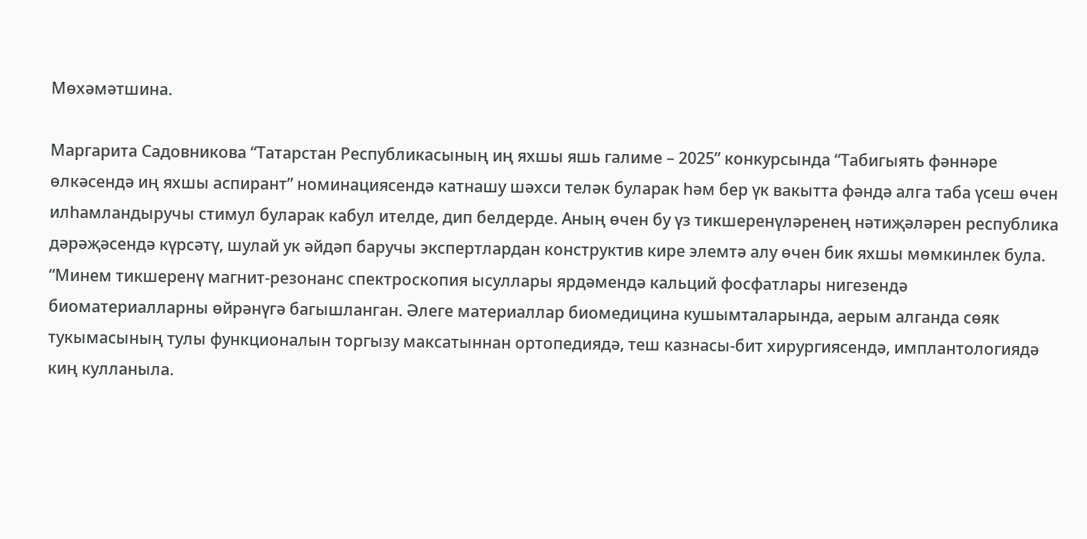Мөхәмәтшина.

Маргарита Садовникова “Татарстан Республикасының иң яхшы яшь галиме – 2025” конкурсында “Табигыять фәннәре өлкәсендә иң яхшы аспирант” номинациясендә катнашу шәхси теләк буларак һәм бер үк вакытта фәндә алга таба үсеш өчен илһамландыручы стимул буларак кабул ителде, дип белдерде. Аның өчен бу үз тикшеренүләренең нәтиҗәләрен республика дәрәҗәсендә күрсәтү, шулай ук әйдәп баручы экспертлардан конструктив кире элемтә алу өчен бик яхшы мөмкинлек була.
“Минем тикшеренү магнит-резонанс спектроскопия ысуллары ярдәмендә кальций фосфатлары нигезендә биоматериалларны өйрәнүгә багышланган. Әлеге материаллар биомедицина кушымталарында, аерым алганда сөяк тукымасының тулы функционалын торгызу максатыннан ортопедиядә, теш казнасы-бит хирургиясендә, имплантологиядә киң кулланыла.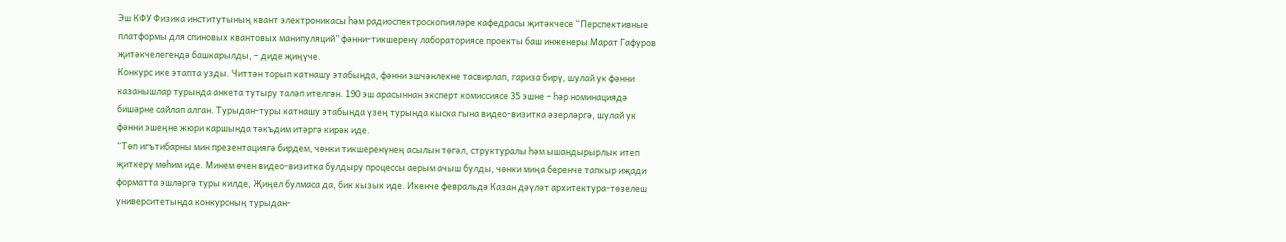Эш КФУ Физика институтының квант электроникасы һәм радиоспектроскопияләре кафедрасы җитәкчесе “Перспективные платформы для спиновых квантовых манипуляций” фәнни-тикшеренү лабораториясе проекты баш инженеры Марат Гафуров җитәкчелегендә башкарылды, – диде җиңүче.
Конкурс ике этапта узды. Читтән торып катнашу этабында, фәнни эшчәнлекне тасвирлап, гариза бирү, шулай ук фәнни казанышлар турында анкета тутыру таләп ителгән. 190 эш арасыннан эксперт комиссиясе 35 эшне – һәр номинациядә бишәрне сайлап алган. Турыдан-туры катнашу этабында үзең турында кыска гына видео-визитка әзерләргә, шулай ук фәнни эшеңне жюри каршында тәкъдим итәргә кирәк иде.
“Төп игътибарны мин презентациягә бирдем, чөнки тикшеренүнең асылын төгәл, структуралы һәм ышандырырлык итеп җиткерү мөһим иде. Минем өчен видео-визитка булдыру процессы аерым ачыш булды, чөнки миңа беренче тапкыр иҗади форматта эшләргә туры килде, Җиңел булмаса да, бик кызык иде. Икенче февральдә Казан дәүләт архитектура-төзелеш университетында конкурсның турыдан-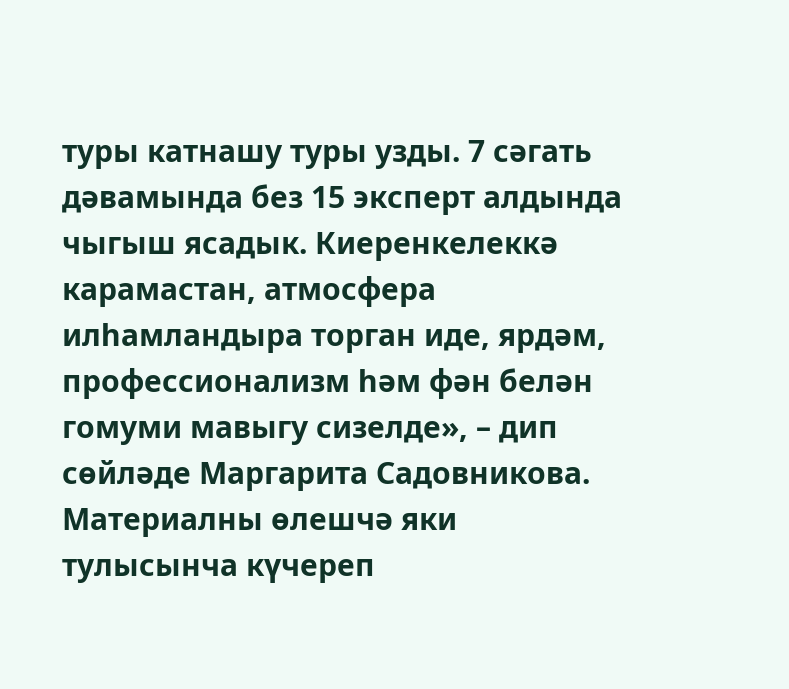туры катнашу туры узды. 7 сәгать дәвамында без 15 эксперт алдында чыгыш ясадык. Киеренкелеккә карамастан, атмосфера илһамландыра торган иде, ярдәм, профессионализм һәм фән белән гомуми мавыгу сизелде», – дип сөйләде Маргарита Садовникова.
Материалны өлешчә яки тулысынча күчереп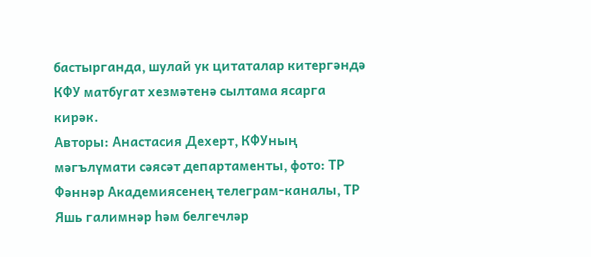бастырганда, шулай ук цитаталар китергәндә КФУ матбугат хезмәтенә сылтама ясарга кирәк.
Авторы: Анастасия Дехерт, КФУның мәгълүмати сәясәт департаменты, фото: ТР Фәннәр Академиясенең телеграм-каналы, ТР Яшь галимнәр һәм белгечләр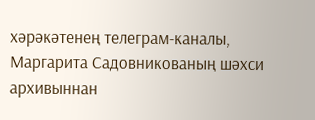хәрәкәтенең телеграм-каналы, Маргарита Садовникованың шәхси архивыннан